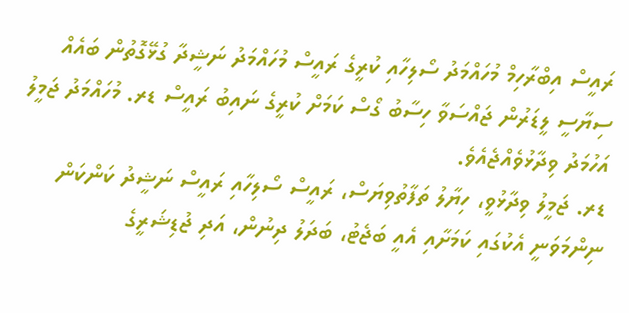ރައީސް އިބްރާހިމް މުހައްމަދު ސޯލިހާއި ކުރީގެ ރައީސް މުހައްމަދު ނަޝީދާ ގުޅޭގޮތުން ބައެއް ސިޔާސީ ލީޑަރުން ޖައްސަވާ ހިސާބު ގޯސް ކަމަށް ކުރީގެ ނައިބު ރައީސް ޑރ. މުހައްމަދު ޖަމީލު އަހުމަދު ވިދާޅުވެއްޖެއެވެ.
ޑރ. ޖަމީލު ވިދާޅުވީ، ހިޔާލު ތަފާތުވިޔަސް، ރައީސް ސޯލިހާއި ރައީސް ނަޝީދު ކަންކަން ނިންމަވަނީ އެކުގައި ކަމަށާއި އެއީ ބަޖެޓު، ބަދަލު ދިނުން، އަދި ޖުޑިޝަރީގެ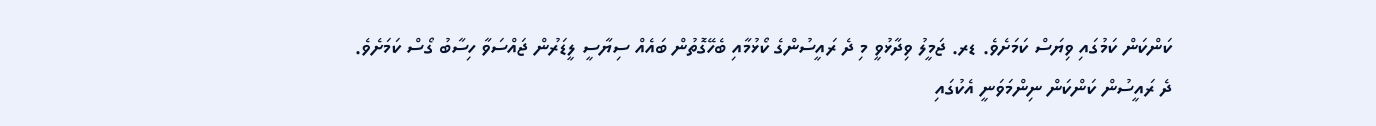ކަންކަން ކަމުގައި ވިޔަސް ކަމަށެވެ. ޑރ. ޖަމީލު ވިދާޅުވީ މި ދެ ރައީސުންގެ ކޯޅުމާއި ބެހޭގޮތުން ބައެއް ސިޔާސީ ލީޑަރުން ޖައްސަވާ ހިސާބު ގޯސް ކަމަށެވެ.
ދެ ރައީސުން ކަންކަން ނިންމަވަނީ އެކުގައި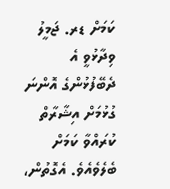ކަމަށް ޑރ. ޖަމީލު ވިދާޅުވީ އެ ދެބޭފުޅުންގެ އޮންނަ ގުޅުމަށް އިޝާރާތް ކުރައްވާ ކަމަށް ބެލެވެއެވެ. އެގޮތުން،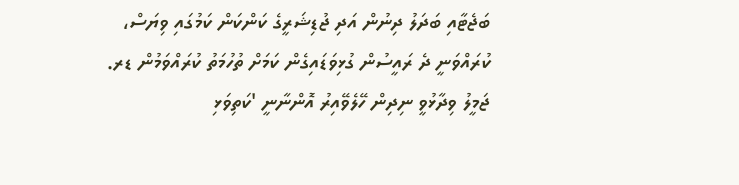ބަޖެޓާއި ބަދަލު ދިނުން އަދި ޖުޑިޝަރީގެ ކަންކަން ކަމުގައި ވިޔަސް، ކުރައްވަނީ ދެ ރައީސުން ގުޅިވަޑައިގެން ކަމަށް ތުހުމަތު ކުރައްވަމުން ޑރ. ޖަމީލު ވިދާޅުވީ ނިދިން ހޭލެވޭއިރު އޮންނާނީ 'ކަތިވަޅި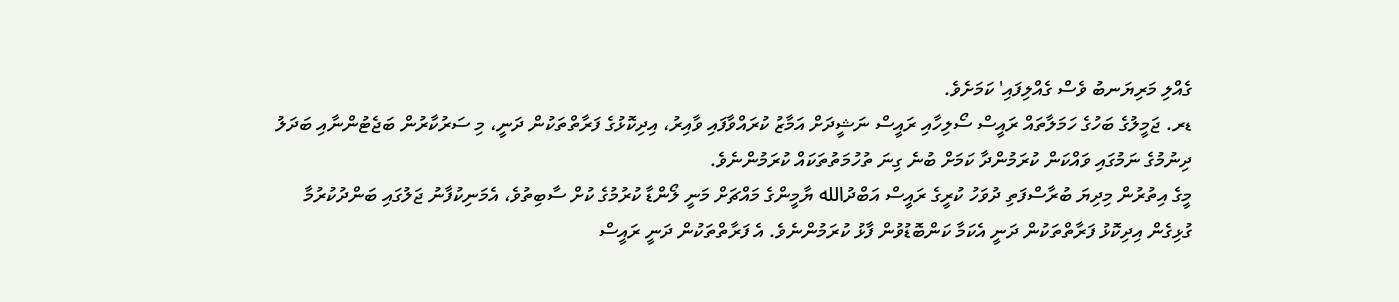ގެއްލި މަރިޔަނބު ވެސް ގެއްލިފައި' ކަމަށެވެ.
ޑރ. ޖަމީލުގެ ބަހުގެ ހަމަލާތައް ރައީސް ސޯލިހާއި ރައީސް ނަޝީދަށް އަމާޒު ކުރައްވާފައި ވާއިރު، އިދިކޮޅުގެ ފަރާތްތަކުން ދަނީ، މި ސަރުކާރުން ބަޖެޓުންނާއި ބަދަލު ދިނުމުގެ ނަމުގައި ވައްކަން ކުރަމުންދާ ކަމަށް ބުނެ ގިނަ ތުހުމަތުތަކައް ކުރަމުންނެވެ.
މީގެ އިތުރުން މިދިޔަ ބުރާސްފަތި ދުވަހު ކުރީގެ ރައީސް އަބްދުالله ޔާމީންގެ މައްޗަށް މަނީ ލޯންޑާ ކުރުމުގެ ކުށް ސާބިތުވެ، އެމަނިކުފާނު ޖަލުގައި ބަންދުކުރުމާ ގުޅިގެން އިދިކޮޅު ފަރާތްތަކުން ދަނީ އެކަމާ ކަންބޮޑުވުން ފާޅު ކުރަމުންނެވެ. އެ ފަރާތްތަކުން ދަނީ ރައީސް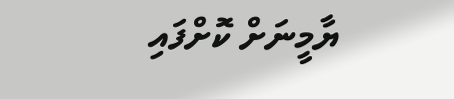ޔާމީނަށް ކޮށްފައި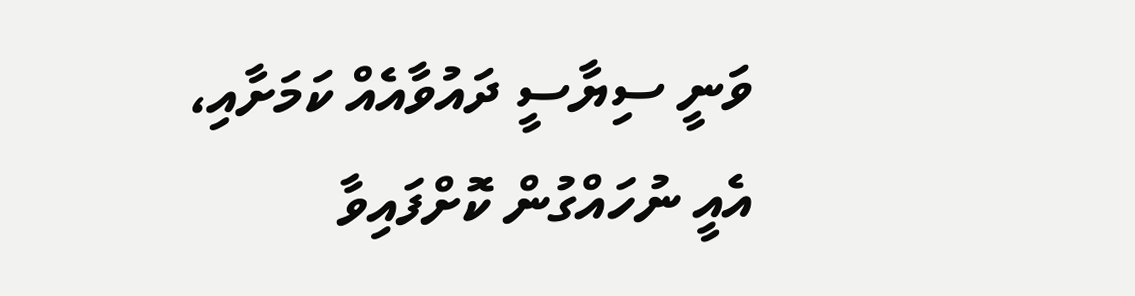ވަނީ ސިޔާސީ ދައުވާއެއް ކަމަށާއި، އެއީ ނުހައްގުން ކޮށްފައިވާ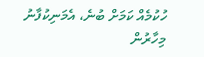ހުކުމެއް ކަމަށް ބުނެ، އެމަނިކުފާނު މިހާރުން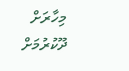މިހާރަށް ދޫކުރުމަށް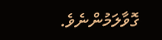ގޮވާލަމުންނެވެ.